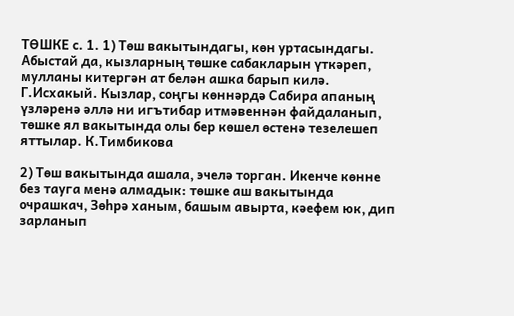ТӨШКЕ с. 1. 1) Төш вакытындагы, көн уртасындагы. Абыстай да, кызларның төшке сабакларын үткәреп, мулланы китергән ат белән ашка барып килә. Г.Исхакый. Кызлар, соңгы көннәрдә Сабира апаның үзләренә әллә ни игътибар итмәвеннән файдаланып, төшке ял вакытында олы бер көшел өстенә тезелешеп яттылар. К.Тимбикова

2) Төш вакытында ашала, эчелә торган. Икенче көнне без тауга менә алмадык: төшке аш вакытында очрашкач, Зөһрә ханым, башым авырта, кәефем юк, дип зарланып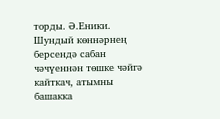торды. Ә.Еники. Шундый көннәрнең берсендә сабан чәчүеннән төшке чәйгә кайткач, атымны башакка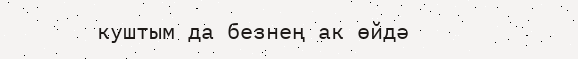куштым да безнең ак өйдә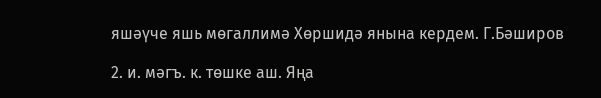яшәүче яшь мөгаллимә Хөршидә янына кердем. Г.Бәширов

2. и. мәгъ. к. төшке аш. Яңа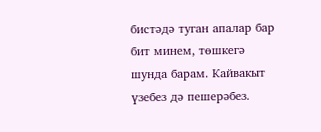бистәдә туган апалар бар бит минем, төшкегә шунда барам. Кайвакыт үзебез дә пешерәбез.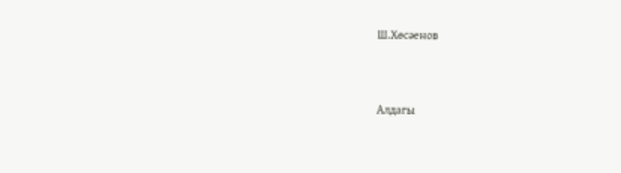Ш.Хөсәенов



Алдагы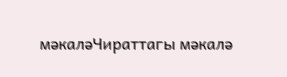мәкаләЧираттагы мәкалә